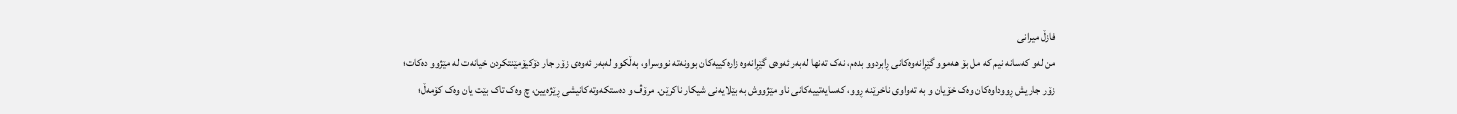فازڵ میرانی
من لەو کەسانە نیم کە مل بۆ هەموو گێڕانەوەکانی ڕابردوو بدەم، نەک تەنها لەبەر ئەوەی گێڕانەوە زارەکییەکان بوونەتە نووسراو، بەڵکوو لەبەر ئەوەی زۆر جار دۆکیۆمێنتکردن خیانەت لە مێژوو دەکات؛ زۆر جاریش ڕووداوەکان وەک خۆیان و بە تەواوی ناخرێنە ڕوو، کەسایەتییەکانی ناو مێژووش بە بێلایەنی شیکار ناکرێن. مرۆڤ و دەستکەوتەکانیشی ڕێژەیین، چ وەک تاک بێت یان وەک کۆمەڵ؛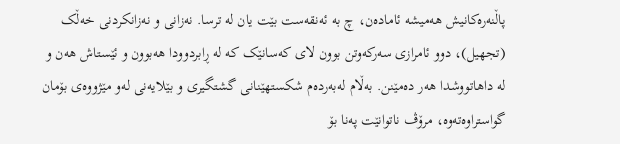پاڵنەرەکانیش هەمیشە ئامادەن، چ بە ئەنقەست بێت یان لە ترسا. نەزانی و نەزانکردنی خەڵک (تجهیل)، دوو ئامرازی سەرکەوتن بوون لای کەسانێک کە لە ڕابردوودا هەبوون و ئێستاش هەن و لە داهاتووشدا هەر دەمێنن. بەڵام لەبەردەم شکستهێنانی گشتگیری و بێلایەنی لەو مێژووەی بۆمان گواستراوەتەوە، مرۆڤ ناتوانێت پەنا بۆ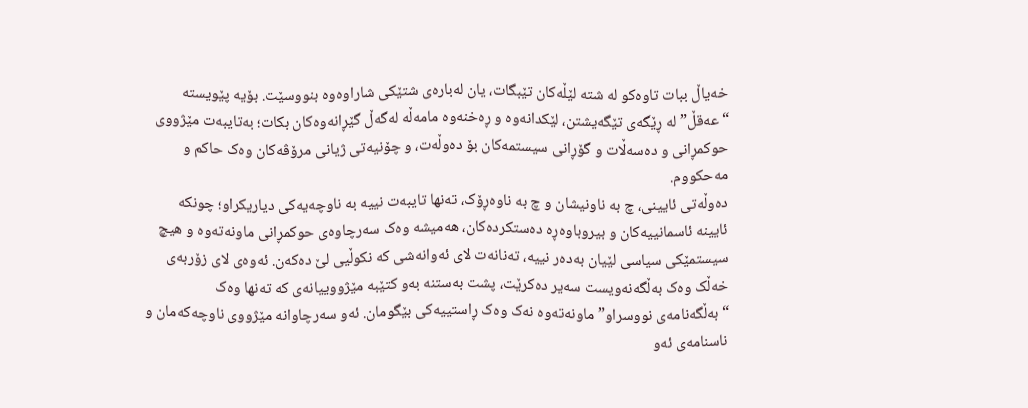خەیاڵ ببات تاوەکو لە شتە لێڵەکان تێبگات، یان لەبارەی شتێکی شاراوەوە بنووسێت. بۆیە پێویستە “عەقڵ” لە ڕێگەی تێگەیشتن، لێکدانەوە و ڕەخنەوە مامەڵە لەگەڵ گێڕانەوەکان بکات؛ بەتایبەت مێژووی حوکمڕانی و دەسەڵات و گۆڕانی سیستمەکان بۆ دەوڵەت، و چۆنیەتی ژیانی مرۆڤەکان وەک حاکم و مەحکووم.
دەوڵەتی ئایینی، چ بە ناونیشان و چ بە ناوەڕۆک، تەنها تایبەت نییە بە ناوچەیەکی دیاریکراو؛ چونکە ئایینە ئاسمانییەکان و بیروباوەڕە دەستکردەکان، هەمیشە وەک سەرچاوەی حوکمڕانی ماونەتەوە و هیچ سیستمێکی سیاسی لێیان بەدەر نییە، تەنانەت لای ئەوانەشی کە نکوڵیی لێ دەکەن. ئەوەی لای زۆربەی خەڵک وەک بەڵگەنەویست سەیر دەکرێت، پشت بەستنە بەو کتێبە مێژووییانەی کە تەنها وەک “بەڵگەنامەی نووسراو” ماونەتەوە نەک وەک ڕاستییەکی بێگومان. ئەو سەرچاوانە مێژووی ناوچەکەمان و ناسنامەی ئەو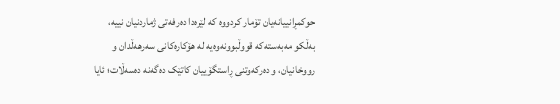حوکمڕانییانەیان تۆمار کردووە کە لێرەدا دەرفەتی ژماردنیان نییە، بەڵکو مەبەستەکە قووڵبوونەوەیە لە هۆکارەکانی سەرهەڵدان و رووخانیان، و دەرکەوتنی ڕاستگۆییان کاتێک دەگەنە دەسەڵات؛ ئایا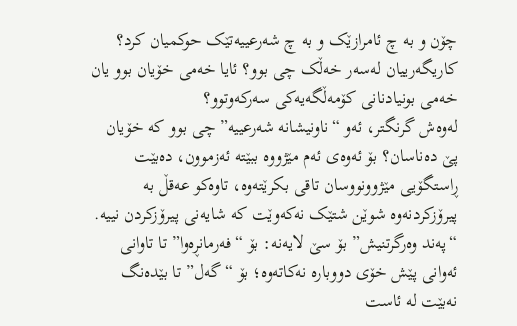چۆن و بە چ ئامرازێک و بە چ شەرعییەتێک حوکمیان کرد؟ کاریگەرییان لەسەر خەڵک چی بوو؟ ئایا خەمی خۆیان بوو یان خەمی بونیادنانی کۆمەڵگەیەکی سەرکەوتوو؟
لەوەش گرنگتر، ئەو “ناونیشانە شەرعییە” چی بوو کە خۆیان پێ دەناسان؟ بۆ ئەوەی ئەم مێژووە ببێتە ئەزموون، دەبێت ڕاستگۆیی مێژوونووسان تاقی بکرێتەوە، تاوەکو عەقڵ بە پیرۆزکردنەوە شوێن شتێک نەکەوێت کە شایەنی پیرۆزکردن نییە. “پەند وەرگرتنیش” بۆ سێ لایەنە: بۆ “فەرمانڕەوا” تا تاوانی ئەوانی پێش خۆی دووبارە نەکاتەوە؛ بۆ “گەل” تا بێدەنگ نەبێت لە ئاست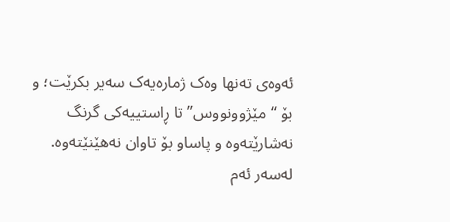ئەوەی تەنها وەک ژمارەیەک سەیر بکرێت؛ و بۆ “مێژوونووس” تا ڕاستییەکی گرنگ نەشارێتەوە و پاساو بۆ تاوان نەهێنێتەوە.
لەسەر ئەم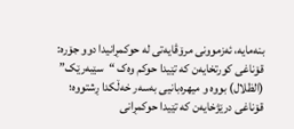بنەمایە، ئەزموونی مرۆڤایەتی لە حوکمڕانیدا دوو جۆرە: قۆناغی کورتخایەن کە تێیدا حوکم وەک “سێبەرێک” (الظلال) بووە و میهرەبانیی بەسەر خەڵکدا ڕشتووە؛
قۆناغی درێژخایەن کە تێیدا حوکمڕانی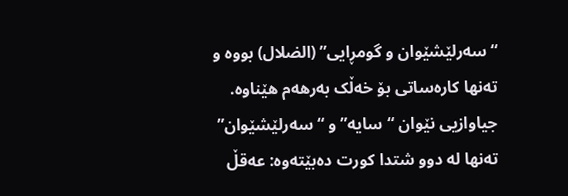“سەرلێشێوان و گومڕایی” (الضلال) بووە و تەنها کارەساتی بۆ خەڵک بەرهەم هێناوە. جیاوازیی نێوان “سایە” و “سەرلێشێوان” تەنها لە دوو شتدا کورت دەبێتەوە: عەقڵ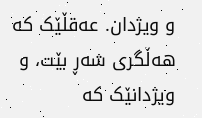و ویژدان. عەقڵێک کە هەڵگری شەڕ بێت، و ویژدانێک کە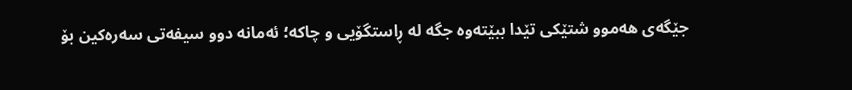جێگەی هەموو شتێکی تێدا ببێتەوە جگە لە ڕاستگۆیی و چاکە؛ ئەمانە دوو سیفەتی سەرەکین بۆ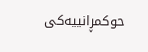حوکمڕانییەکی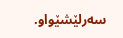سەرلێشێواو.